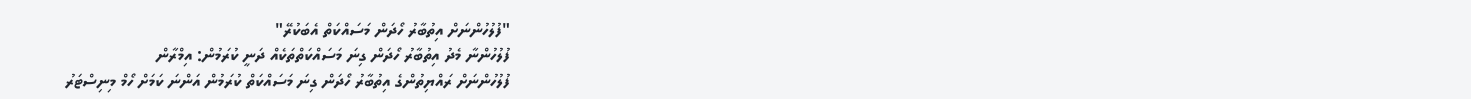"ފުލުހުންނަށް އިތުބާރު ހޯދަން މަސައްކަތް އެބަކުރޭ"
ފުލުހުންނާ މެދު އިތުބާރު ހޯދަން ގިނަ މަސައްކަތްތަކެއް ދަނީ ކުރަމުން: އިމްރާން
ފުލުހުންނަށް ރައްޔިތުންގެ އިތުބާރު ހޯދަން ގިނަ މަސައްކަތް ކުރަމުން އަންނަ ކަމަށް ހޯމް މިނިސްޓަރު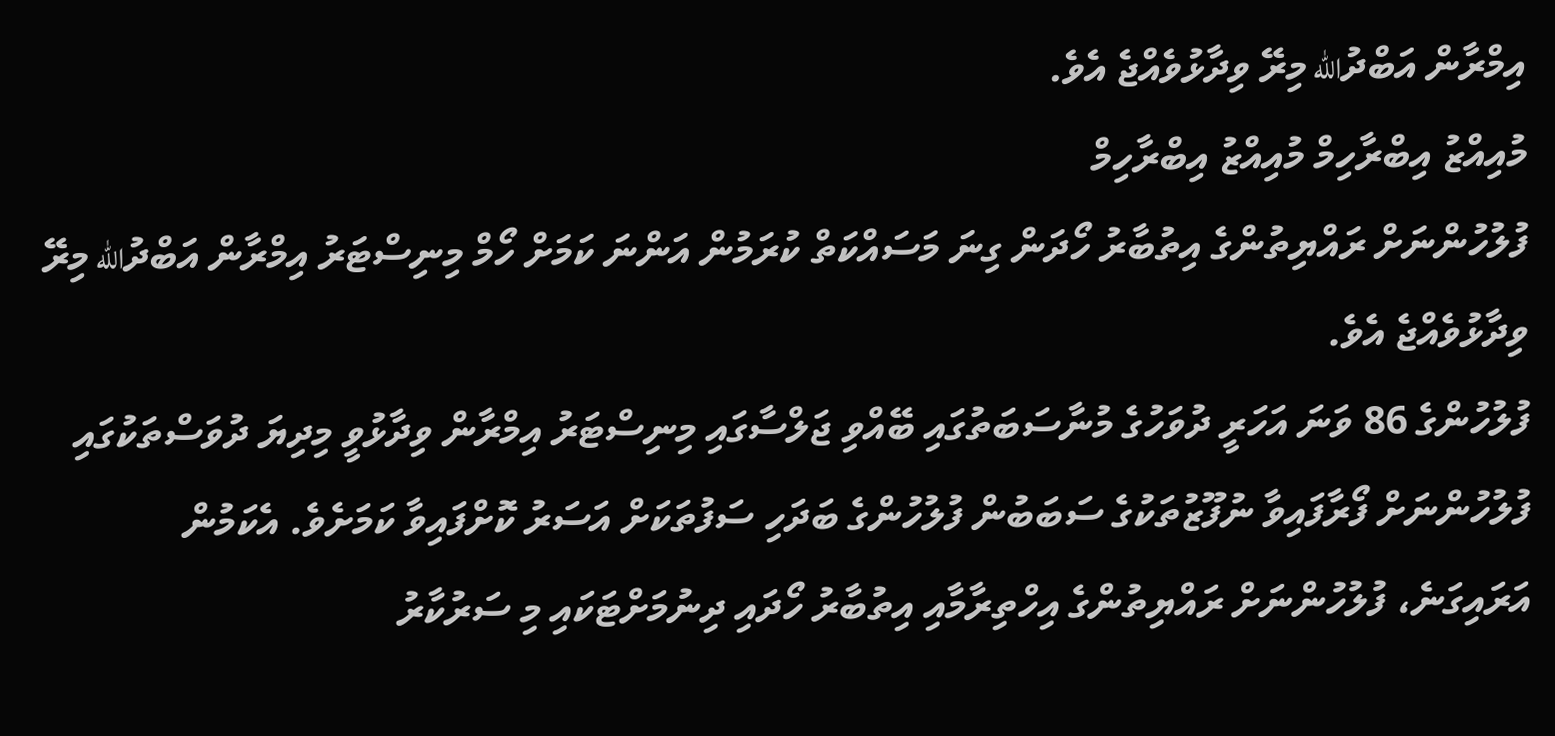އިމްރާން އަބްދުالله މިރޭ ވިދާޅުވެއްޖެ އެވެ.
މުއިއްޒު އިބްރާހިމް މުއިއްޒު އިބްރާހިމް
ފުލުހުންނަށް ރައްޔިތުންގެ އިތުބާރު ހޯދަން ގިނަ މަސައްކަތް ކުރަމުން އަންނަ ކަމަށް ހޯމް މިނިސްޓަރު އިމްރާން އަބްދުالله މިރޭ ވިދާޅުވެއްޖެ އެވެ.
ފުލުހުންގެ 86 ވަނަ އަހަރީ ދުވަހުގެ މުނާސަބަތުގައި ބޭއްވި ޖަލްސާގައި މިނިސްޓަރު އިމްރާން ވިދާޅުވީ މިދިޔަ ދުވަސްތަކުގައި ފުލުހުންނަށް ފޯރާފައިވާ ނުފޫޒުތަކުގެ ސަބަބުން ފުލުހުންގެ ބަދަހި ސަފުތަކަށް އަސަރު ކޮށްފައިވާ ކަމަށެވެ. އެކަމުން އަރައިގަނެ، ފުލުހުންނަށް ރައްޔިތުންގެ އިހްތިރާމާއި އިތުބާރު ހޯދައި ދިނުމަށްޓަކައި މި ސަރުކާރު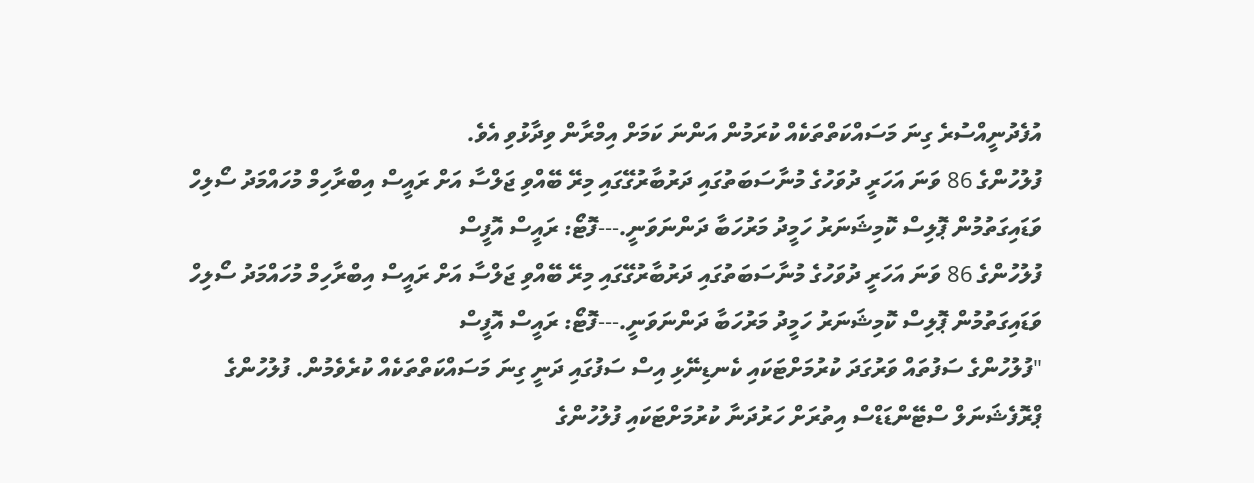އުފެދުނީއްސުރެ ގިނަ މަސައްކަތްތަކެއް ކުރަމުން އަންނަ ކަމަށް އިމްރާން ވިދާޅުވި އެވެ.
ފުލުހުންގެ 86 ވަނަ އަހަރީ ދުވަހުގެ މުނާސަބަތުގައި ދަރުބާރުގޭގައި މިރޭ ބޭއްވި ޖަލްސާ އަށް ރައީސް އިބްރާހިމް މުހައްމަދު ސޯލިހް ވަޑައިގަތުމުން ޕޮލިސް ކޮމިޝަނަރު ހަމީދު މަރުހަބާ ދަންނަވަނީ.---ފޮޓޯ: ރައީސް އޮފީސް
ފުލުހުންގެ 86 ވަނަ އަހަރީ ދުވަހުގެ މުނާސަބަތުގައި ދަރުބާރުގޭގައި މިރޭ ބޭއްވި ޖަލްސާ އަށް ރައީސް އިބްރާހިމް މުހައްމަދު ސޯލިހް ވަޑައިގަތުމުން ޕޮލިސް ކޮމިޝަނަރު ހަމީދު މަރުހަބާ ދަންނަވަނީ.---ފޮޓޯ: ރައީސް އޮފީސް
"ފުލުހުންގެ ސަފުތައް ވަރުގަދަ ކުރުމަށްޓަކައި ކެނޑިނޭޅި އިސް ސަފުގައި ދަނީ ގިނަ މަސައްކަތްތަކެއް ކުރެވެމުން. ފުލުހުންގެ ޕްރޮފެޝަނަލް ސްޓޭންޑަޑްސް އިތުރަށް ހަރުދަނާ ކުރުމަށްޓަކައި ފުލުހުންގެ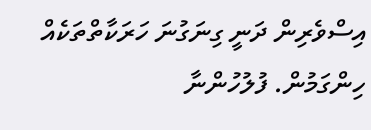އިސްވެރިން ދަނީ ގިނަގުނަ ހަރަކާތްތަކެއް ހިންގަމުން. ފުލުހުންނާ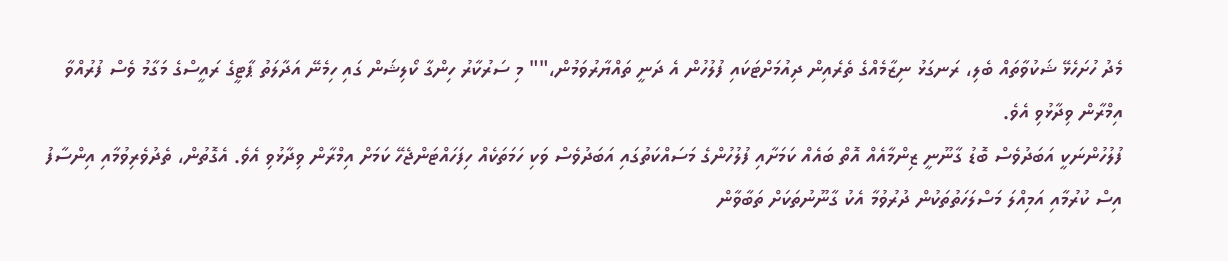މެދު ހުށަހެޅޭ ޝަކުވާތައް ބެލި، ރަނގަޅު ނިޒާމެއްގެ ތެރެއިން ދިއުމަށްޓަކައި ފުލުހުން އެ ދަނީ ތައްޔާރުވަމުން،"" މި ސަރުކާރު ހިންގާ ކޯލިޝަން ގައި ހިމެނޭ އަދާލަތު ޕާޓީގެ ރައީސްގެ މަގާމު ވެސް ފުރުއްވާ އިމްރާން ވިދާޅުވި އެވެ.
ފުލުހުންނަކީ އަބަދުވެސް ބޮޑު ގާނޫނީ ޒިންމާއެއް އޮތް ބައެއް ކަމަށާއި ފުލުހުންގެ މަސައްކަތުގައި އަބަދުވެސް ވަކި ހަމަތަކެއް ހިފަހައްޓަންޖެހޭ ކަމަށް އިމްރާން ވިދާޅުވި އެވެ. އެގޮތުން، ތެދުވެރިވުމާއި އިންސާފު އިސް ކުރުމާއި އަމިއްލަ މަސްލަހަތުތަކުން ދުރުވުމާ އެކު ގާނޫނުތަކަށް ތަބާވާން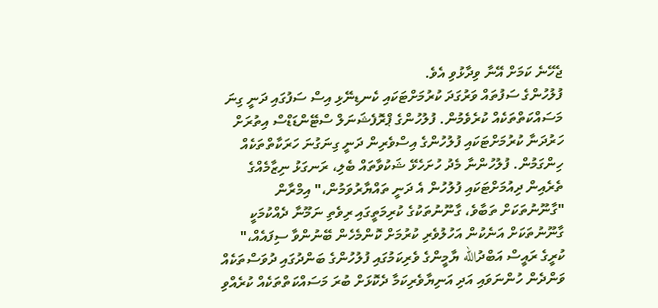ޖެހޭނެ ކަމަށް އޭނާ ވިދާޅުވި އެވެ.
ފުލުހުންގެ ސަފުތައް ވަރުގަދަ ކުރުމަށްޓަކައި ކެނޑިނޭޅި އިސް ސަފުގައި ދަނީ ގިނަ މަސައްކަތްތަކެއް ކުރެވެމުން. ފުލުހުންގެ ޕްރޮފެޝަނަލް ސްޓޭންޑަޑްސް އިތުރަށް ހަރުދަނާ ކުރުމަށްޓަކައި ފުލުހުންގެ އިސްވެރިން ދަނީ ގިނަގުނަ ހަރަކާތްތަކެއް ހިންގަމުން. ފުލުހުންނާ މެދު ހުށަހެޅޭ ޝަކުވާތައް ބެލި، ރަނގަޅު ނިޒާމެއްގެ ތެރެއިން ދިއުމަށްޓަކައި ފުލުހުން އެ ދަނީ ތައްޔާރުވަމުން،" އިމްރާން
"ގާނޫނުތަކަށް ތަބާވެ، ގާނޫނުތަކުގެ ކުރިމަތީގައި ރިވެތި ނަމޫނާ ދެއްކުމަކީ ގާނޫނުތަކަށް އަނެކުން އަހުލުވެރި ކުރުމަށް ކޮންމެހެން ބޭނުންވާ ސިފައެއް،" ކުރީގެ ރައީސް އަބްދުالله ޔާމީންގެ ވެރިކަމުގައި ފުލުހުންގެ ބަންދުގައި ދުވަސްތަކެއް ވަންދެން ހުންނަވައި އަދި އަނިޔާވެރިކަމާ ދެކޮޅަށް ބުރަ މަސައްކަތްތަކެއް ކުރެއްވި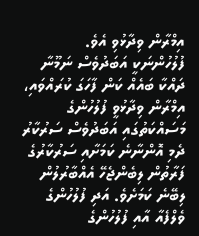އިމްރާން ވިދާޅުވި އެވެ.
ފުލުހުންނަކީ އަބަދުވެސް ނަމޫނާ ދައްކާ ބައެއް ކަން ފާހަގަ ކުރައްވައި، އިމްރާން ވިދާޅުވީ ފުލުހުންގެ މަސައްކަތުގައި އަބަދުވެސް ސަރުކާރު ދެމި އޮންނާނެ ކަމަށާއި ސަރުކާރުގެ ފަރާތުން ލިބެންޖެހޭ އެއްބާރުލުން ލިބޭނެ ކަމަށެވެ. އަދި ފުލުހުންގެ ވެލްފެއާ އާއި ފުލުހުންގެ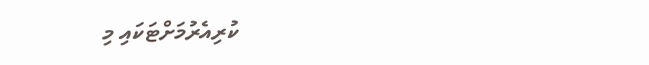ކުރިއެރުމަށްޓަކައި މި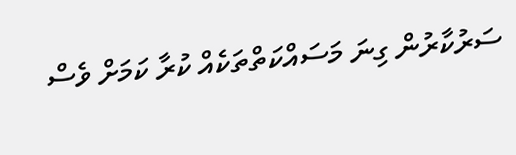ސަރުކާރުން ގިނަ މަސައްކަތްތަކެއް ކުރާ ކަމަށް ވެސް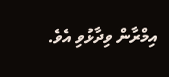އިމްރާން ވިދާޅުވި އެވެ.